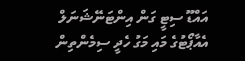އައްޑޫ ސިޓީ ގަން އިންޓަނޭޝަނަލް އެއާޕޯޓުގެ މައި މަގު ހެދީ ސިމެންތިން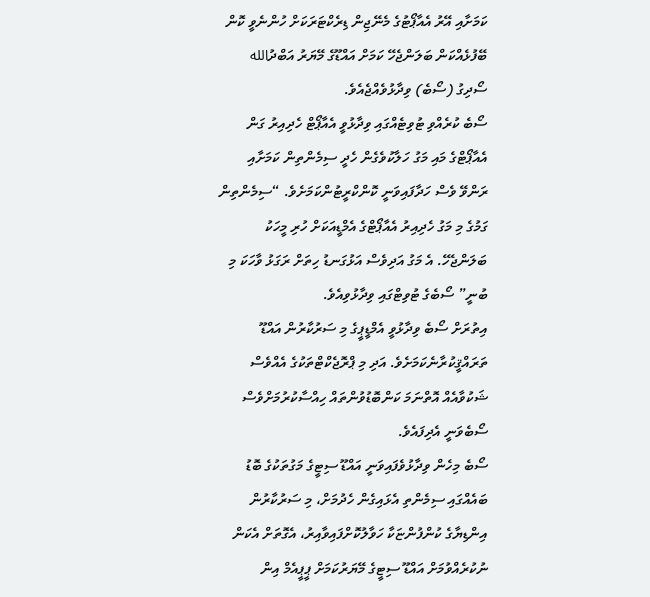ކަމަށާއި އޭރު އެއާޕޯޓުގެ މެނޭޖިން ޑިރެކްޓަރަކަށް ހުންނެވީ ކޮން ބޭފުޅެއްކަން ބަލަންޖެހޭ ކަމަށް އައްޑޫގެ މޭޔަރު އަބްދުالله ސޯދިގު (ސޯބެ) ވިދާޅުވެއްޖެއެވެ.
ސޯބެ ކުރެއްވި ޓުވިޓެއްގައި ވިދާޅުވީ އެއާޕޯޓް ހެދިއިރު ގަން އެއާޕޯޓްގެ މައި މަގު ހަލާކުވެގެން ހެދީ ސިމެންތިން ކަމަށާއި ރަންވޭ ވެސް ހަދާފައިވަނީ ކޮންކްރީޓުންކަމަށެވެ. “ސިމެންތިން ގަމުގެ މި މަގު ހެދިއިރު އެއާޕޯޓްގެ އެމްޑީއަކަށް ހުރި މީހަކު ބަލަންޖެހޭ. އެ މަގު އަދިވެސް އަޅުގަނޑު ހިތަށް ރަގަޅު ވާހަކަ މި ބުނީ” ސޯބެގެ ޓުވިޓްގައި ވިދާޅުވިއެވެ.
އިތުރަށް ސޯބެ ވިދާޅުވީ އެމްޑީޕީގެ މި ސަރުކާރުން އައްޑޫ ތަރައްޤީކުރާނެކަމަށެވެ. އަދި މި ޕްރޮޖެކްޓްތަކުގެ އެއްވެސް ޝަކުވާއެއް އޮތްނަމަ ކަންބޮޑުވުންތައް ހިއްސާކުރުމަށްވެސް ސޯބެވަނީ އެދިފައެވެ.
ސޯބެ މިހެން ވިދާޅުވެފައިވަނީ އައްޑޫ ސިޓީގެ މަގުތަކުގެ ބޮޑު ބައެއްގައި ސިމެންތި އެޅައިގެން ހެދުމަށް، މި ސަރުކާރުން އިންޑިޔާގެ ކުންފުންޏަކާ ހަވާލުކޮށްފައިވާއިރު، އެގޮތަށް އެކަން ނުކުރެއްވުމަށް އައްޑޫ ސިޓީގެ މޭޔަރުކަމަށް ޕީޕީއެމް އިން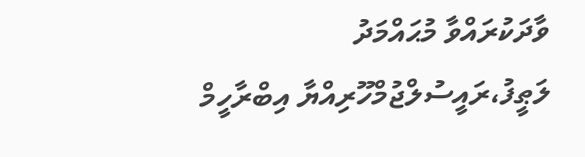ވާދަކުރައްވާ މުޙައްމަދު ލަޠީފު،ރައީސުލްޖުމްހޫރިއްޔާ އިބްރާހީމް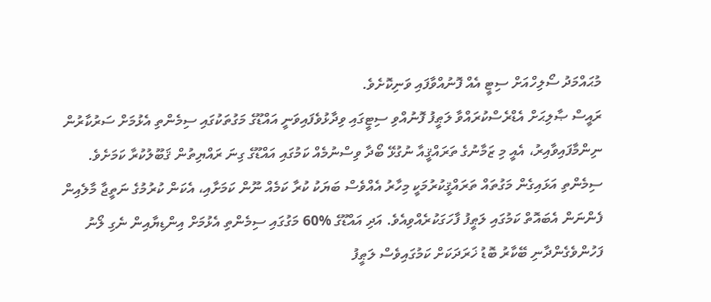މުޙައްމަދު ސޯލިހްއަށް ސިޓީ އެއް ފޮނުއްވާފައި ވަނިކޮށެވެ.
ރައީސް ޞާލިޙަށް އެޑްރެސްކުރައްވާ ލަޠީފު ފޮނުއްވި ސިޓީގައި ވިދާޅުވެފައިވަނީ އައްޑޫގެ މަގުތަކުގައި ސިމެންތި އެޅުމަށް ސަރުކާރުން ނިންމާފައިވާއިރު، އެއީ މި ޒަމާނުގެ ތަރައްޤީއާ ނުގުޅޭ ބޯދާ ވިސްނުމެއް ކަމުގައި އައްޑޫގެ ގިނަ ރައްޔިތުން ޤަބޫލުކުރާ ކަމަށެވެ.
ސިމެންތި އަޅައިގެން މަގުތައް ތަރައްޤީކުރުމަކީ މިހާރު އެއްވެސް ބަޔަކު ކުރާ ކަމެއް ނޫން ކަމަށާއި، އެކަން ކުރުމުގެ ނަތީޖާ މާލެއިން ފެންނަން އެބައޮތް ކަމުގައި ލަޠީފު ފާހަގަކުރެއްވިއެވެ. އަދި އައްޑޫގެ %60 މަގުގައި ސިމެންތި އެޅުމަށް އިންޑިޔާއިން ނެގި ލޯނު ފަހުންވެގެންދާނި ބޭކާރު ބޮޑު ޚަރަދަކަށް ކަމުގައިވެސް ލަޠީފު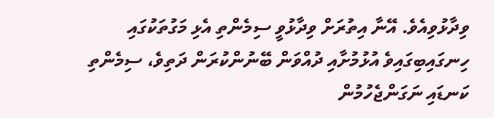ވިދާޅުވިއެވެ. އޭނާ އިތުރަށް ވިދާޅުވީ ސިމެންތި އެޅި މަގުތަކުގައި ހިނގައިބިގައިވެ އުޅުމުށާއި ދުއްވަން ބޭނުންކުރަން ދަތިވެ، ސިމެންތި ކަނޑައި ނަގަންޖެހުމުން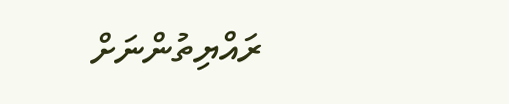ރައްޔިތުންނަށް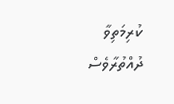ކުރިމަތިވާ ދުއްތުރާވެސް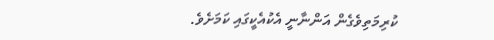ކުރިމަތިވެގެން އަންނާނީ އެކުއެކީގައި ކަމަށެވެ.